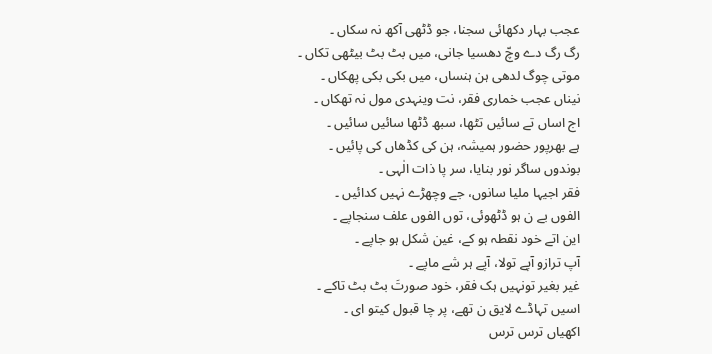عجب بہار دکھائی سجنا، جو ڈٹھی آکھ نہ سکاں ۔
رگ رگ دے وچّ دھسیا جانی، میں بٹ بٹ بیٹھی تکاں ۔
موتی چوگ لدھی ہن ہنساں، میں بکی بکی پھکاں ۔
نیناں عجب خماری فقر، نت وینہدی مول نہ تھکاں ۔
اج اساں تے سائیں تٹھا، سبھ ڈٹھا سائیں سائیں ۔
ہے بھرپور حضور ہمیشہ، ہن کی کڈھاں کی پائیں ۔
بوندوں ساگر نور بنایا، سر پا ذات الٰہی ۔
فقر اجیہا ملیا سانوں، جے وچھڑے نہیں کدائیں ۔
الفوں بے ن ہو ڈٹھوئی، توں الفوں علف سنجاپے ۔
این اتے خود نقطہ ہو کے، غین شکل ہو جاپے ۔
آپ ترازو آپے تولا، آپے ہر شے ماپے ۔
غیر بغیر تونہیں ہک فقر، خود صورتَ بٹ بٹ تاکے ۔
اسیں تہاڈے لایق ن تھے، پر چا قبول کیتو ای ۔
اکھیاں ترس ترس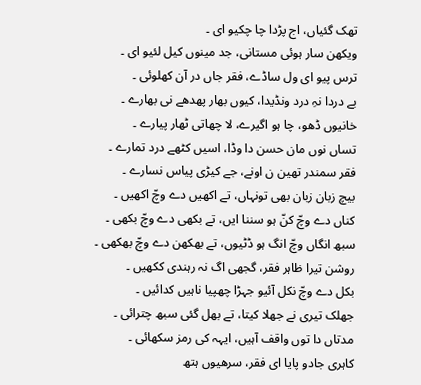تھک گئیاں، اج پڑدا چا چکیو ای ۔
ویکھن سار ہوئی مستانی، جد مینوں کیل لئیو ای ۔
ترس پیو ای ول ساڈے، فقر جاں در آن کھلوئی ۔
بے دردا نہِ درد ونڈیدا، کیوں بھار پھدھے نی بھارے ۔
خانیوں ڈھو، چا ہو اگیرے، لا چھاتی ٹھار پیارے ۔
تساں نوں مان حسن دا وڈا، اسیں کٹھے درد تمارے ۔
فقر سمندر تھین ن اونے، جے کیڑی پیاس نسارے ۔
بیچ زبان زبان بھی تونہاں، تے اکھیں دے وچّ اکھیں ۔
کناں دے وچّ کنّ ہو سننا ایں، تے بکھی دے وچّ بکھی ۔
سبھ انگاں وچّ انگ ہو ڈٹیوں، تے بھکھن دے وچّ بھکھی ۔
روشن تیرا ظاہر فقر، گجھی اگ نہ رہندی ککھیں ۔
بکل دے وچّ نکل آئیو جہڑا چھپیا ناہیں کدائیں ۔
جھلک تیری نے جھلا کیتا، تے بھل گئی سبھ چترائی ۔
مدتاں دا توں واقف آہیں، ایہہ کی رمز سکھائی ۔
کاہری جادو پایا ای فقر، سرھیوں ہتھ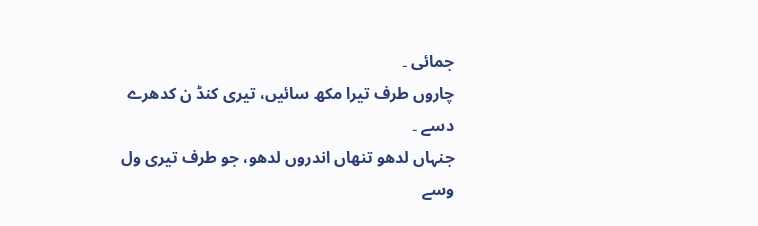جمائی ۔
چاروں طرف تیرا مکھ سائیں، تیری کنڈ ن کدھرے دسے ۔
جنہاں لدھو تنھاں اندروں لدھو، جو طرف تیری ول وسے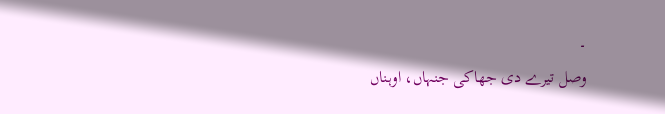۔
وصل تیرے دی جھاکی جنہاں، اوہناں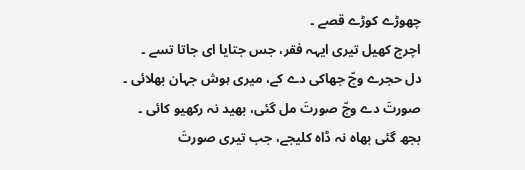چھوڑے کوڑے قصے ۔
اچرج کھیل تیری ایہہ فقر، جس جتایا ای جاتا تسے ۔
دل حجرے وچّ جھاکی دے کے، میری ہوش جہان بھلائی ۔
صورتَ دے وچّ صورتَ مل گئی، بھید نہ رکھیو کائی ۔
بجھ گئی بھاہ نہ ڈاہ کلیجے، جب تیری صورتَ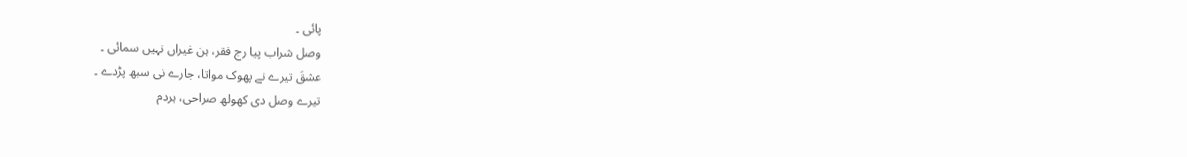پائی ۔
وصل شراب پیا رج فقر، ہن غیراں نہیں سمائی ۔
عشقَ تیرے نے پھوک مواتا، جارے نی سبھ پڑدے ۔
تیرے وصل دی کھولھ صراحی، ہردم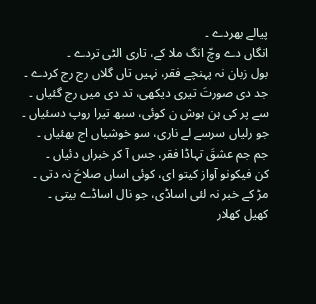پیالے بھردے ۔
انگاں دے وچّ انگ ملا کے، تاری الٹی تردے ۔
بول زبان نہ پہنچے فقر، نہیں تاں گلاں رج رج کردے ۔
جد دی صورتَ تیری دیکھی، تد دی میں رج گئیاں ۔
سے پر کی ہن ہوش ن کوئی، سبھ تیرا روپ دسئیاں ۔
جو رلیاں سرسے لے ناری، سو خوشیاں اج بھئیاں ۔
جم جم عشقَ تہاڈا فقر، جس آ کر خبراں دئیاں ۔
کن فیکونو آواز کیتو ای، کوئی اساں صلاحَ نہ دتی ۔
مڑ کے خبر نہ لئی اساڈی، جو نال اساڈے بیتی ۔
کھیل کھلار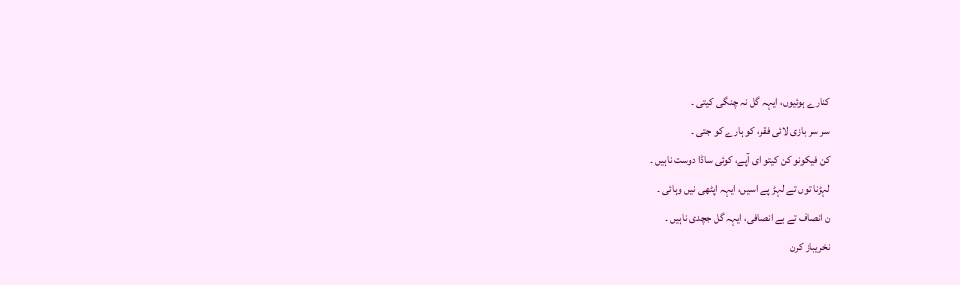کنارے ہوئیوں، ایہہ گل نہ چنگی کیتی ۔
سر سر بازی لائی فقر، کو ہارے کو جتی ۔
کن فیکونو کن کیتو ای آپے، کوئی ساڈا دوست ناہیں ۔
لہڑنا توں تے لہڑ پے اسیں، ایہہ اپٹھی نیں وہائی ۔
ن انصاف تے بے انصافی، ایہہ گل جچدی ناہیں ۔
نخریباز کرن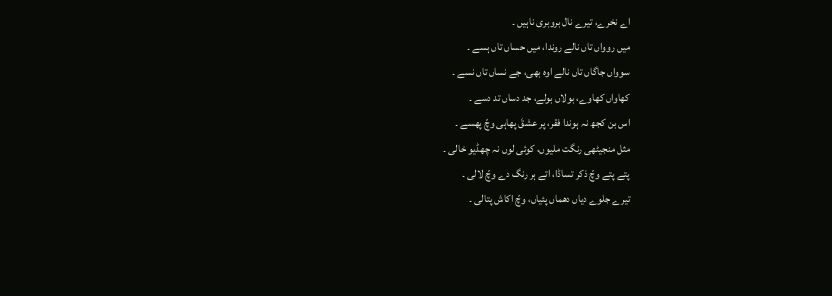اے نخرے، تیرے نال بروبری ناہیں ۔
میں روواں تاں نالے روندا، میں حساں تاں ہسے ۔
سوواں جاگاں تاں نالے اوہ بھی، جے نساں تاں نسے ۔
کھاواں کھاوے، بولاں بولے، جد دساں تد دسے ۔
اس بن کجھ نہ ہوندا فقر، پر عشقَ پھاہی وچّ پھسے ۔
مثل منجیٹھی رنگت ملیوں، کوئی لوں نہ چھڈیو خالی ۔
پتے پتے وچّ ذکر تساڈا، اتے ہر رنگ دے وچّ لالی ۔
تیرے جلوے دیاں دھماں پئیاں، وچّ اکاش پتالی ۔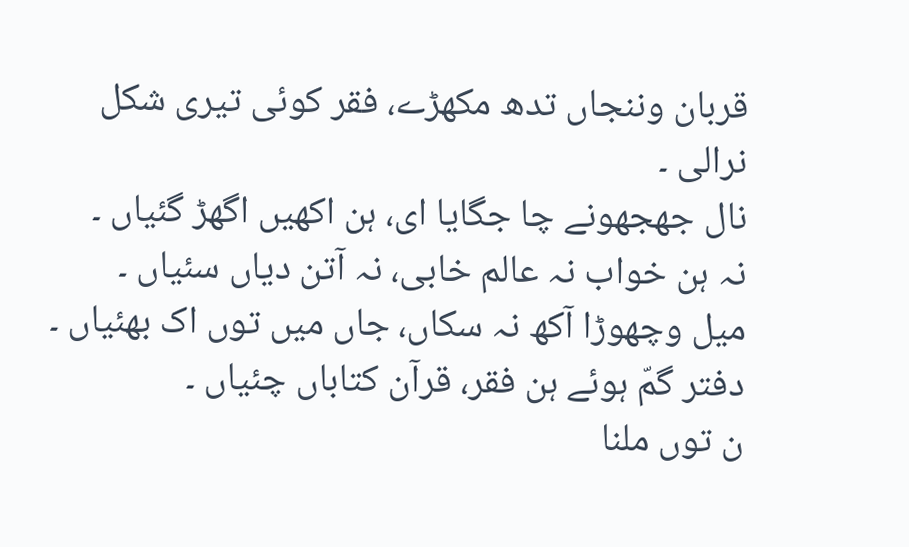قربان وننجاں تدھ مکھڑے، فقر کوئی تیری شکل نرالی ۔
نال جھجھونے چا جگایا ای، ہن اکھیں اگھڑ گئیاں ۔
نہ ہن خواب نہ عالم خابی، نہ آتن دیاں سئیاں ۔
میل وچھوڑا آکھ نہ سکاں، جاں میں توں اک بھئیاں ۔
دفتر گمّ ہوئے ہن فقر، قرآن کتاباں چئیاں ۔
ن توں ملنا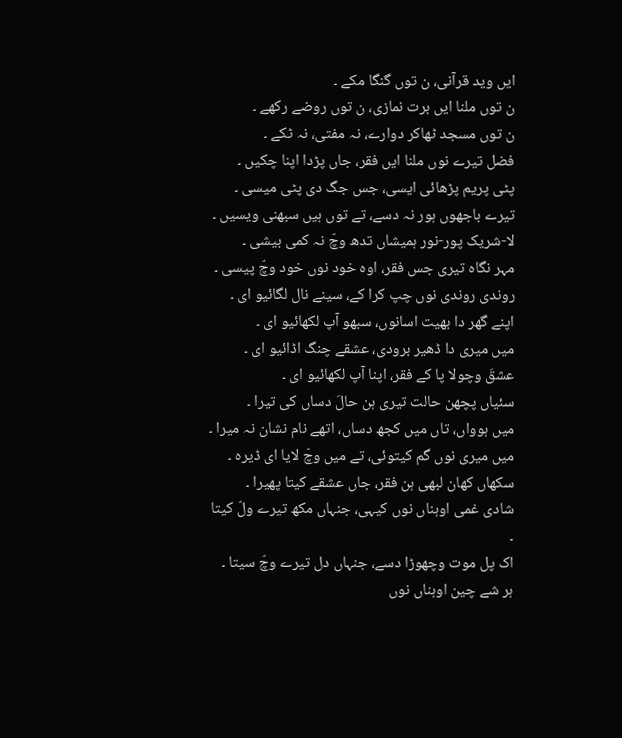ایں وید قرآنی، ن توں گنگا مکے ۔
ن توں ملنا ایں برت نمازی، ن توں روضے رکھے ۔
ن توں مسجد ٹھاکر دوارے، نہ مفتی، نہ ٹکے ۔
فضل تیرے نوں ملنا ایں فقر، جاں پڑدا اپنا چکیں ۔
پٹی پریم پڑھائی ایسی، جس جگ دی پٹی میسی ۔
تیرے باجھوں ہور نہ دسے، تے توں ہیں سبھنی ویسیں ۔
لا-شریک پور-نور ہمیشاں تدھ وچّ نہ کمی بیشی ۔
مہر نگاہ تیری جس فقر، اوہ خود نوں خود وچّ پیسی ۔
روندی روندی نوں چپ کرا کے، سینے نال لگائیو ای ۔
اپنے گھر دا بھیت اسانوں، سبھو آپ لکھائیو ای ۔
میں میری دا ڈھیر برودی، عشقے چنگ اڈائیو ای ۔
عشقَ وچولا پا کے فقر، اپنا آپ لکھائیو ای ۔
سئیاں پچھن حالت تیری ہن حالَ دساں کی تیرا ۔
میں ہوواں، تاں میں کجھ دساں، اتھے نام نشان نہ میرا ۔
میں میری نوں گم کیتوئی، تے میں وچّ لایا ای ڈیرہ ۔
سکھاں کھان لبھی ہن فقر، جاں عشقے کیتا پھیرا ۔
شادی غمی اوہناں نوں کیہی، جنہاں مکھ تیرے ولّ کیتا ۔
اک پل موت وچھوڑا دسے، جنہاں دل تیرے وچّ سیتا ۔
ہر شے چین اوہناں نوں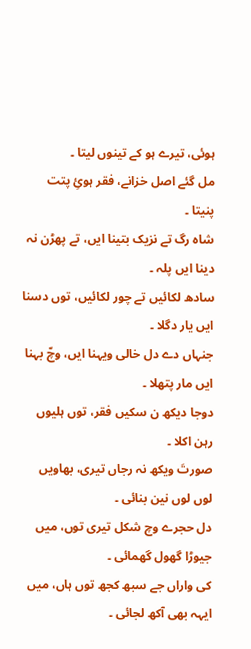ہوئی، تیرے ہو کے تینوں لیتا ۔
مل گئے اصل خزانے، فقر ہوئِ پتت پنیتا ۔
شاہ رگ تے نزیک بتینا ایں، تے پھڑن نہ دینا ایں پلہ ۔
سادھ لکائیں تے چور لکائیں، توں دسنا ایں یار دگلا ۔
جنہاں دے دل خالی ویہنا ایں، وچّ بہنا ایں مار پتھلا ۔
دوجا دیکھ ن سکیں فقر، توں ہلیوں رہن اکلا ۔
صورتَ ویکھ نہ رجاں تیری، بھاویں لوں لوں نین بنائی ۔
دل حجرے وچ شکل تیری توں، میں جیوڑا گھول گھمائی ۔
کی واراں جے سبھ کجھ توں ہاں، میں ایہہ بھی آکھ لجائی ۔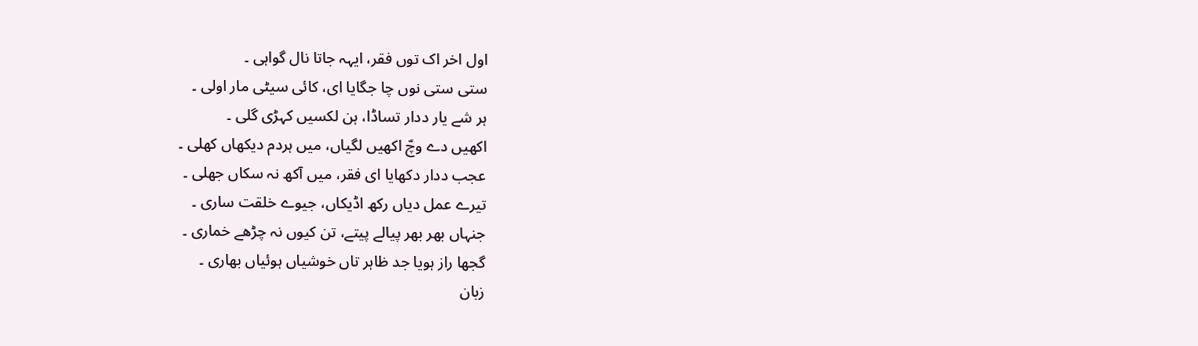اول اخر اک توں فقر، ایہہ جاتا نال گواہی ۔
ستی ستی نوں چا جگایا ای، کائی سیٹی مار اولی ۔
ہر شے یار ددار تساڈا، ہن لکسیں کہڑی گلی ۔
اکھیں دے وچّ اکھیں لگیاں، میں ہردم دیکھاں کھلی ۔
عجب ددار دکھایا ای فقر، میں آکھ نہ سکاں جھلی ۔
تیرے عمل دیاں رکھ اڈیکاں، جیوے خلقت ساری ۔
جنہاں بھر بھر پیالے پیتے، تن کیوں نہ چڑھے خماری ۔
گجھا راز ہویا جد ظاہر تاں خوشیاں ہوئیاں بھاری ۔
زبان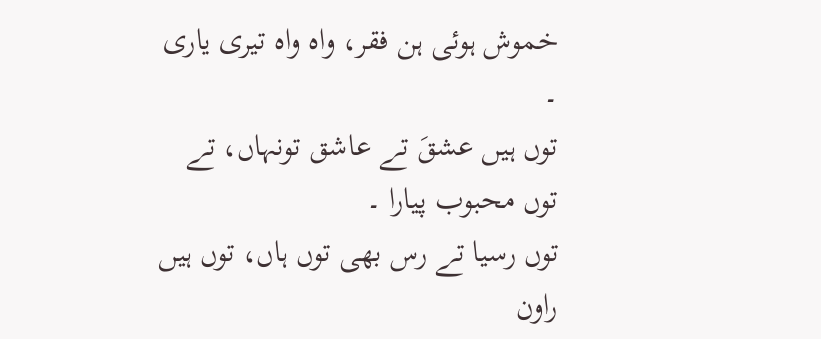خموش ہوئی ہن فقر، واہ واہ تیری یاری ۔
توں ہیں عشقَ تے عاشق تونہاں، تے توں محبوب پیارا ۔
توں رسیا تے رس بھی توں ہاں، توں ہیں راون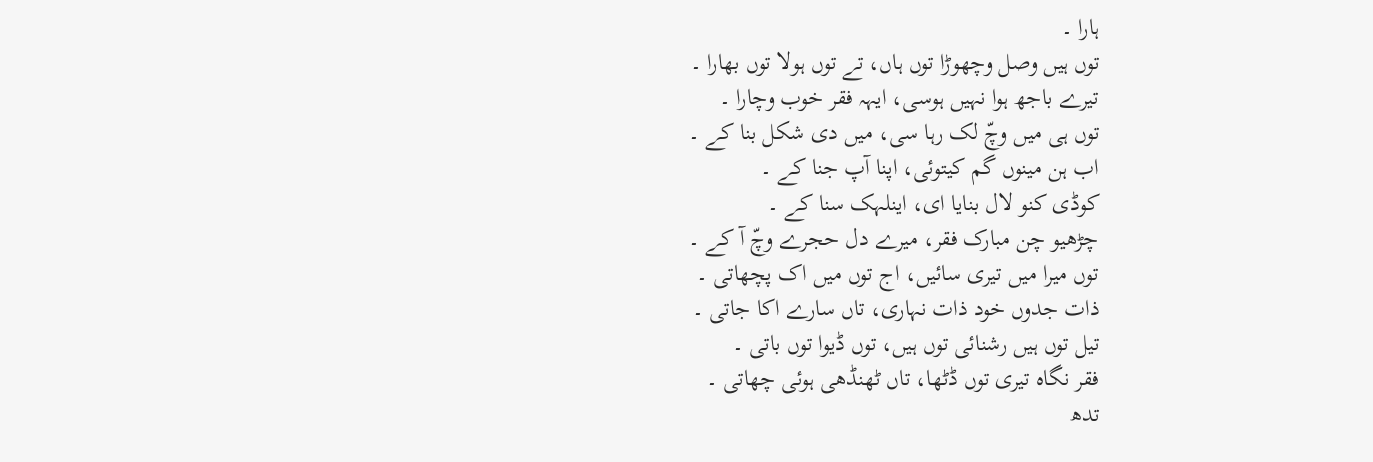ہارا ۔
توں ہیں وصل وچھوڑا توں ہاں، تے توں ہولا توں بھارا ۔
تیرے باجھ ہوا نہیں ہوسی، ایہہ فقر خوب وچارا ۔
توں ہی میں وچّ لک رہا سی، میں دی شکل بنا کے ۔
اب ہن مینوں گم کیتوئی، اپنا آپ جنا کے ۔
کوڈی کنو لال بنایا ای، اینلہک سنا کے ۔
چڑھیو چن مبارک فقر، میرے دل حجرے وچّ آ کے ۔
توں میرا میں تیری سائیں، اج توں میں اک پچھاتی ۔
ذات جدوں خود ذات نہاری، تاں سارے اکا جاتی ۔
تیل توں ہیں رشنائی توں ہیں، توں ڈیوا توں باتی ۔
فقر نگاہ تیری توں ڈٹھا، تاں ٹھنڈھی ہوئی چھاتی ۔
تدھ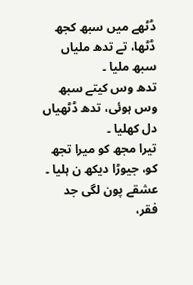ڈٹھے میں سبھ کجھ ڈٹھا، تے تدھ ملیاں سبھ ملیا ۔
تدھ وس کیتے سبھ وس ہوئی، تدھ ڈٹھیاں دل کھلیا ۔
تیرا مجھ کو میرا تجھ کو، جیوڑا دیکھ ن ہلیا ۔
عشقے پون لگی جد فقر،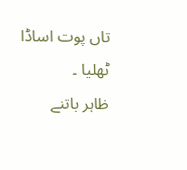تاں پوت اساڈا ٹھلیا ۔
ظاہر باتنے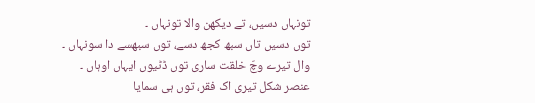تونہاں دسیں، تے دیکھن والا تونہاں ۔
توں دسیں تاں سبھ کجھ دسے، توں سبھسے دا سونہاں ۔
وال تیرے وچّ خلقت ساری توں ڈٹیوں ایہاں اوہاں ۔
عنصر شکل تیری اک فقر، توں ہی سمایا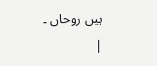ہیں روحاں ۔
|